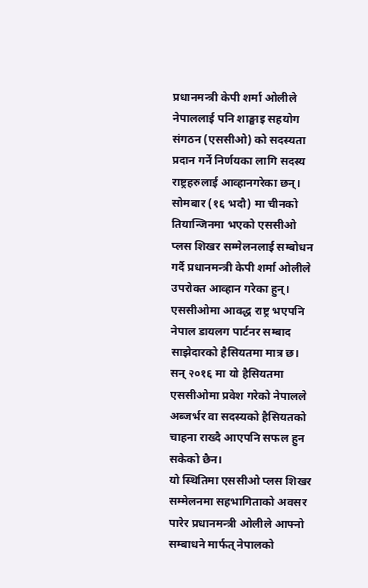प्रधानमन्त्री केपी शर्मा ओलीले नेपाललाई पनि शाङ्घाइ सहयोग संगठन (एससीओ) को सदस्यता प्रदान गर्ने निर्णयका लागि सदस्य राष्ट्रहरुलाई आव्हानगरेका छन्।
सोमबार (१६ भदौ) मा चीनको तियान्जिनमा भएको एससीओ प्लस शिखर सम्मेलनलाई सम्बोधन गर्दै प्रधानमन्त्री केपी शर्मा ओलीले उपरोक्त आव्हान गरेका हुन्।
एससीओमा आवद्ध राष्ट्र भएपनि नेपाल डायलग पार्टनर सम्बाद साझेदारको हैसियतमा मात्र छ। सन् २०१६ मा यो हैसियतमा एससीओमा प्रवेश गरेको नेपालले अब्जर्भर वा सदस्यको हैसियतको चाहना राख्दै आएपनि सफल हुन सकेको छैन।
यो स्थितिमा एससीओ प्लस शिखर सम्मेलनमा सहभागिताको अवसर पारेर प्रधानमन्त्री ओलीले आफ्नो सम्बाधने मार्फत् नेपालको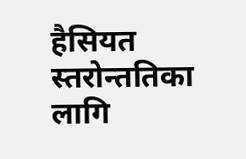हैसियत स्तरोन्ततिका लागि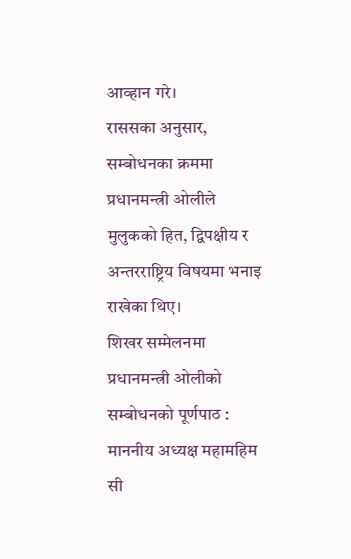आव्हान गरे।
राससका अनुसार, सम्बोधनका क्रममा प्रधानमन्त्री ओलीले मुलुकको हित, द्विपक्षीय र अन्तरराष्ट्रिय विषयमा भनाइ राखेका थिए।
शिखर सम्मेलनमा प्रधानमन्त्री ओलीको सम्बोधनको पूर्णपाठ :
माननीय अध्यक्ष महामहिम सी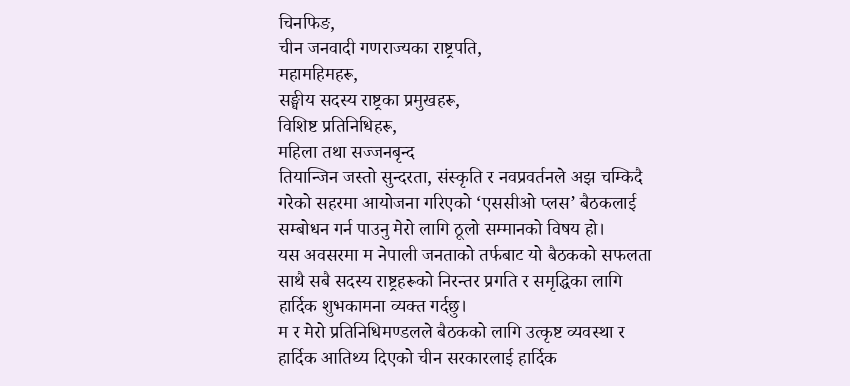चिनफिङ,
चीन जनवादी गणराज्यका राष्ट्रपति,
महामहिमहरू,
सङ्घीय सदस्य राष्ट्रका प्रमुखहरू,
विशिष्ट प्रतिनिधिहरू,
महिला तथा सज्जनबृन्द
तियान्जिन जस्तो सुन्दरता, संस्कृति र नवप्रवर्तनले अझ चम्किदै गरेको सहरमा आयोजना गरिएको ‘एससीओ प्लस’ बैठकलाई सम्बोधन गर्न पाउनु मेरो लागि ठूलो सम्मानको विषय हो।
यस अवसरमा म नेपाली जनताको तर्फबाट यो बैठकको सफलता साथै सबै सदस्य राष्ट्रहरूको निरन्तर प्रगति र समृद्धिका लागि हार्दिक शुभकामना व्यक्त गर्दछु।
म र मेरो प्रतिनिधिमण्डलले बैठकको लागि उत्कृष्ट व्यवस्था र हार्दिक आतिथ्य दिएको चीन सरकारलाई हार्दिक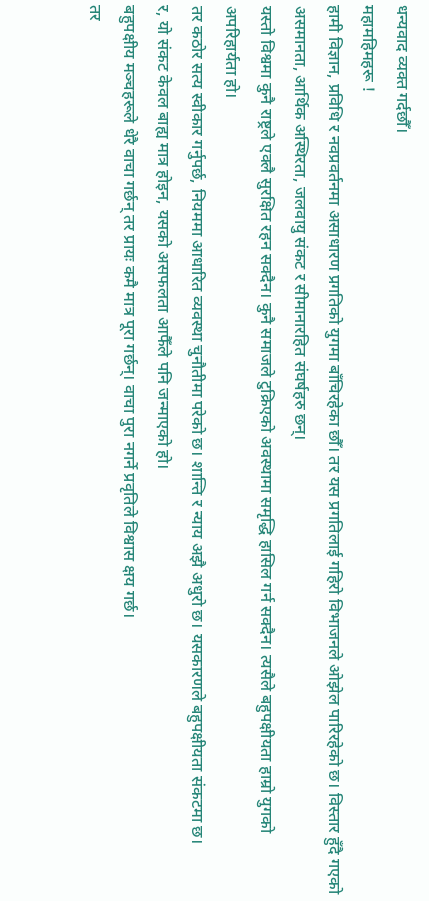धन्यवाद व्यक्त गर्दछौँ।
महामहिमहरू !
हामी विज्ञान, प्रविधि र नवप्रवर्तनमा असाधारण प्रगतिको युगमा बाँचिरहेका छौँ। तर यस प्रगतिलाई गहिरो विभाजनले ओझेल पारिरहेको छ। विस्तार हुँदै गएको असमानता, आर्थिक अस्थिरता, जलवायु संकट र सीमानारहित संघर्षहरु छन्।
यस्तो विश्वमा कुनै राष्ट्रले एक्लै सुरक्षित रहन सक्दैन। कुनै समाजले टुक्रिएको अवस्थामा समृद्धि हासिल गर्न सक्दैन। त्यसैले बहुपक्षीयता हाम्रो युगको अपरिहार्यता हो।
तर कठोर सत्य स्वीकार गर्नुपर्छ, नियममा आधारित व्यवस्था चुनौतीमा परेको छ। शान्ति र न्याय अझै अधुरो छ। यसकारणले बहुपक्षीयता संकटमा छ।
र, यो संकट केवल बाह्य मात्र होइन, यसको असफलता आफैँले पनि जन्माएको हो।
बहुपक्षीय मञ्चहरूले धेरै वाचा गर्छन् तर प्रायः कमै मात्र पूरा गर्छन्। वाचा पुरा नगर्ने प्रवृतिले विश्वास क्षय गर्छ।
तर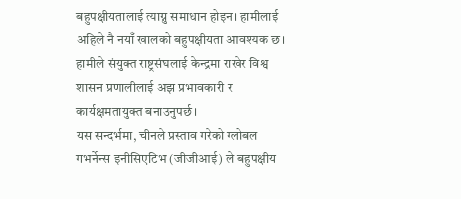बहुपक्षीयतालाई त्याग्नु समाधान होइन। हामीलाई अहिले नै नयाँ खालको बहुपक्षीयता आवश्यक छ।
हामीले संयुक्त राष्ट्रसंघलाई केन्द्रमा राखेर विश्व शासन प्रणालीलाई अझ प्रभावकारी र कार्यक्षमतायुक्त बनाउनुपर्छ।
यस सन्दर्भमा, चीनले प्रस्ताव गरेको ग्लोबल गभर्नेन्स इनीसिएटिभ (जीजीआई) ले बहुपक्षीय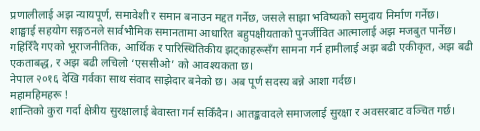प्रणालीलाई अझ न्यायपूर्ण, समावेशी र समान बनाउन मद्दत गर्नेछ, जसले साझा भविष्यको समुदाय निर्माण गर्नेछ।
शाङ्घाई सहयोग सङ्गठनले सार्वभौमिक समानतामा आधारित बहुपक्षीयताको पुनर्जीवित आत्मालाई अझ मजबुत पार्नेछ।
गहिरिँदै गएको भूराजनीतिक, आर्थिक र पारिस्थितिकीय झट्काहरूसँग सामना गर्न हामीलाई अझ बढी एकीकृत, अझ बढी एकताबद्ध, र अझ बढी लचिलो ‘एससीओ’ को आवश्यकता छ।
नेपाल २०१६ देखि गर्वका साथ संवाद साझेदार बनेको छ। अब पूर्ण सदस्य बन्ने आशा गर्दछ।
महामहिमहरू !
शान्तिको कुरा गर्दा क्षेत्रीय सुरक्षालाई बेवास्ता गर्न सकिँदैन। आतङ्कवादले समाजलाई सुरक्षा र अवसरबाट वञ्चित गर्छ।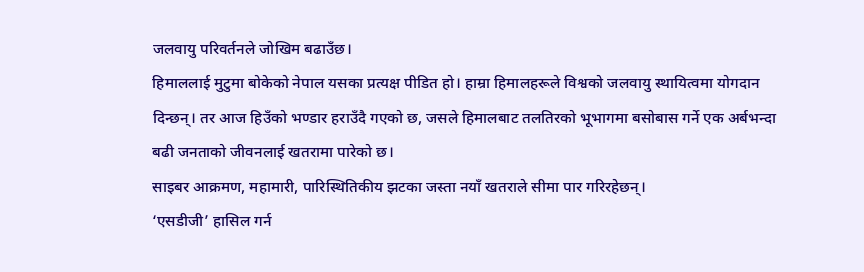जलवायु परिवर्तनले जोखिम बढाउँछ।
हिमाललाई मुटुमा बोकेको नेपाल यसका प्रत्यक्ष पीडित हो। हाम्रा हिमालहरूले विश्वको जलवायु स्थायित्वमा योगदान दिन्छन्। तर आज हिउँको भण्डार हराउँदै गएको छ, जसले हिमालबाट तलतिरको भूभागमा बसोबास गर्ने एक अर्बभन्दा बढी जनताको जीवनलाई खतरामा पारेको छ।
साइबर आक्रमण, महामारी, पारिस्थितिकीय झटका जस्ता नयाँ खतराले सीमा पार गरिरहेछन्।
‘एसडीजी’ हासिल गर्न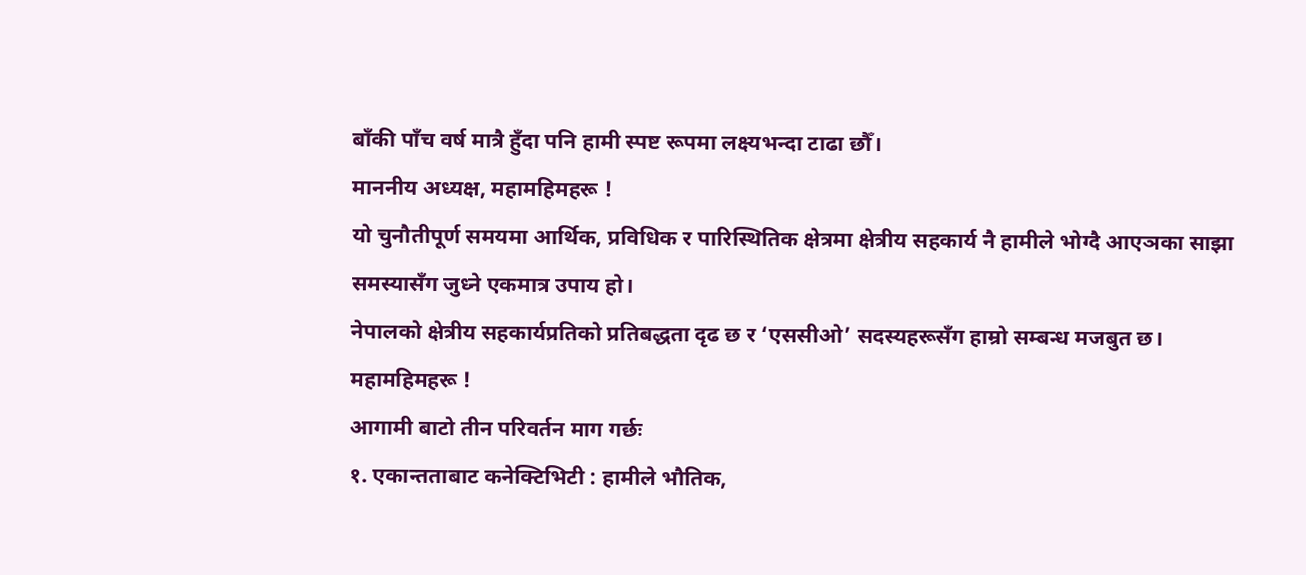बाँकी पाँच वर्ष मात्रै हुँदा पनि हामी स्पष्ट रूपमा लक्ष्यभन्दा टाढा छौँ।
माननीय अध्यक्ष, महामहिमहरू !
यो चुनौतीपूर्ण समयमा आर्थिक, प्रविधिक र पारिस्थितिक क्षेत्रमा क्षेत्रीय सहकार्य नै हामीले भोग्दै आएञका साझा समस्यासँग जुध्ने एकमात्र उपाय हो।
नेपालको क्षेत्रीय सहकार्यप्रतिको प्रतिबद्धता दृढ छ र ‘एससीओ’ सदस्यहरूसँग हाम्रो सम्बन्ध मजबुत छ।
महामहिमहरू !
आगामी बाटो तीन परिवर्तन माग गर्छः
१. एकान्तताबाट कनेक्टिभिटी : हामीले भौतिक,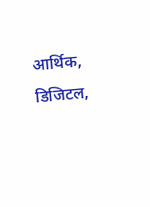आर्थिक, डिजिटल,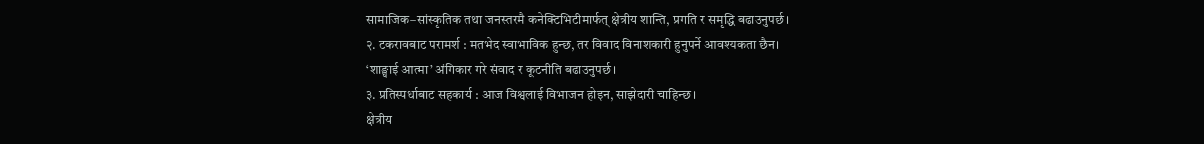सामाजिक–सांस्कृतिक तथा जनस्तरमै कनेक्टिभिटीमार्फत् क्षेत्रीय शान्ति, प्रगति र समृद्धि बढाउनुपर्छ।
२. टकरावबाट परामर्श : मतभेद स्वाभाविक हुन्छ, तर विवाद विनाशकारी हुनुपर्ने आवश्यकता छैन।
‘शाङ्घाई आत्मा’ अंगिकार गरे संवाद र कूटनीति बढाउनुपर्छ।
३. प्रतिस्पर्धाबाट सहकार्य : आज विश्वलाई विभाजन होइन, साझेदारी चाहिन्छ।
क्षेत्रीय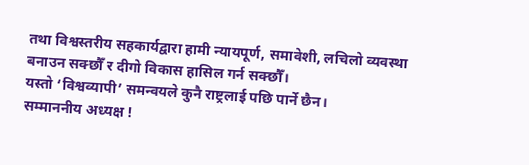तथा विश्वस्तरीय सहकार्यद्वारा हामी न्यायपूर्ण, समावेशी, लचिलो व्यवस्था बनाउन सक्छौँ र दीगो विकास हासिल गर्न सक्छौँ।
यस्तो ‘विश्वव्यापी’ समन्वयले कुनै राष्ट्रलाई पछि पार्ने छैन।
सम्माननीय अध्यक्ष !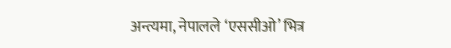अन्त्यमा, नेपालले ‘एससीओ’ भित्र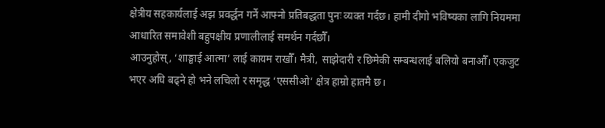क्षेत्रीय सहकार्यलाई अझ प्रवर्द्धन गर्ने आफ्नो प्रतिबद्धता पुनः व्यक्त गर्दछ। हामी दीगो भविष्यका लागि नियममा आधारित समावेशी बहुपक्षीय प्रणालीलाई समर्थन गर्दछौँ।
आउनुहोस्, ‘शाङ्घाई आत्मा’ लाई कायम राखौँ। मैत्री, साझेदारी र छिमेकी सम्बन्धलाई बलियो बनाऔँ। एकजुट भएर अघि बढ्ने हो भने लचिलो र समृद्ध ‘एससीओ’ क्षेत्र हाम्रो हातमै छ।